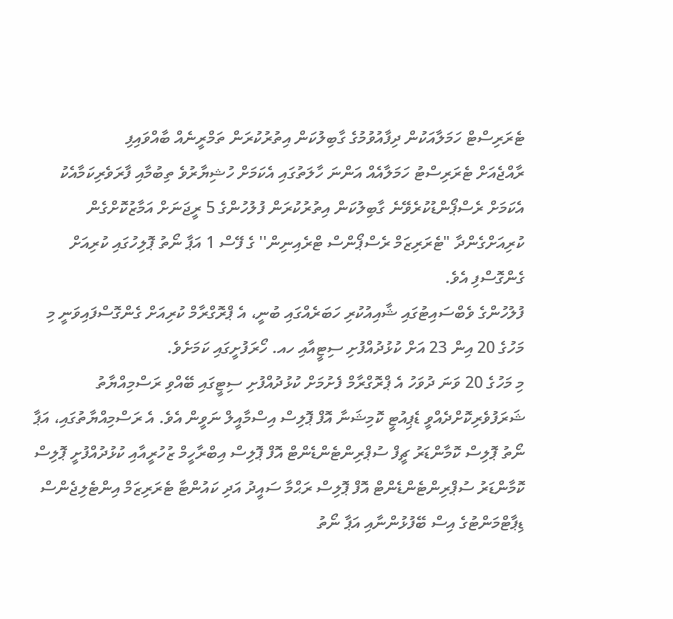ޓެރަރިސްޓް ހަމަލާއަކުން ދިފާއުވުމުގެ ގާބިލުކަން އިތުރުކުރަން ތަމްރީނެއް ބާއްވައިފި
ރާއްޖެއަށް ޓެރަރިސްޓު ހަމަލާއެއް އަންނަ ހާލަތުގައި އެކަމަށް ހުޝިޔާރުވެ ތިބުމާއި ފާރަވެރިކަމާއެކު އެކަމަށް ރެސްޕޯންޑުކުރެވޭނެ ގާބިލުކަން އިތުރުކުރަން ފުލުހުންގެ 5 ރީޖަނަށް އަމާޒުކޮށްގެން ކުރިއަށްގެންދާ "ޓެރަރިޒަމް ރެސްޕޯންސް ޓްރެއިނިން'' ގެ ފޭސް 1 އަޕާ ނޯތު ޕޮލިހުގައި ކުރިއަށް ގެންގޮސްފި އެވެ.
ފުލުހުންގެ ވެބްސައިޓުގައި ޝާއިއުކުރި ހަބަރެއްގައި ބުނީ، އެ ޕްރޮގްރާމް ކުރިއަށް ގެންގޮސްފައިވަނީ މި މަހުގެ 20 އިން 23 އަށް ކުޅުދުއްފުށި ސިޓީއާއި ހއ. ހޯރަފުށީގައި ކަމަށެވެ.
މި މަހުގެ 20 ވަނަ ދުވަހު އެ ޕްރޮގްރާމް ފެށުމަށް ކުޅުދުއްފުށި ސިޓީގައި ބޭއްވި ރަސްމިއްޔާތު ޝަރަފުވެރިކޮށްދެއްވީ ޑެޕިއުޓީ ކޮމިޝަނާ އޮފް ޕޮލިސް އިސްމާއީލް ނަވީން އެވެ. އެ ރަސްމިއްޔާތުގައި، އަޕާ ނޯތު ޕޮލިސް ކޮމާންޑަރު ޗީފް ސުޕްރިންޓެންޑެންޓް އޮފް ޕޮލިސް އިބްރާހީމް ޒުހުރީއާއި ކުޅުދުއްފުށީ ޕޮލިސް ކޮމާންޑަރު ސުޕްރިންޓެންޑެންޓް އޮފް ޕޮލިސް ރަޙްމާ ސައީދު އަދި ކައުންޓާ ޓެރަރިޒަމް އިންޓެލިޖެންސް ޑިޕާޓްމަންޓުގެ އިސް ބޭފުޅުންނާއި އަޕާ ނޯތު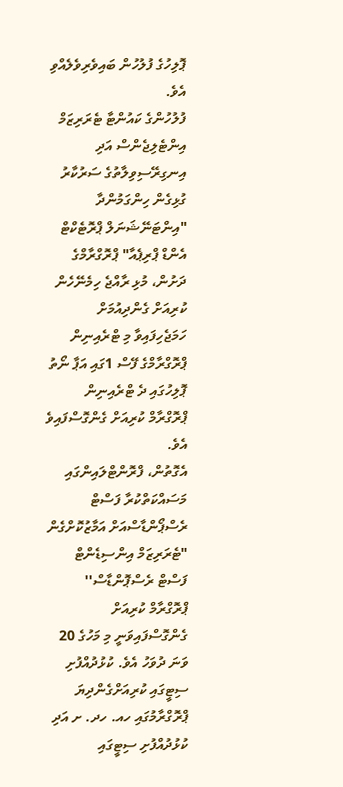ޕޮލިހުގެ ފުލުހުން ބައިވެރިވެލެއްވި އެވެ.
ފުލުހުންގެ ކައުންޓާ ޓެރަރިޒަމް އިންޓެލިޖެންސް އަދި އިނގިރޭސިވިލާތުގެ ސަރުކާރު ގުޅިގެން ހިންގަމުންދާ "އިންޓަނޭޝަނަލް ޕްރޮޓެކްޓް އެންޑް ޕްރިޕެއާ" ޕްރޮގްރާމްގެ ދަށުން، މުޅި ރާއްޖެ ހިމެނޭހެން ކުރިއަށް ގެންދިއުމަށް ހަމަޖެހިފައިވާ މި ޓްރެއިނިން ޕްރޮގްރާމްގެ ފޭސް 1ގައި އަޕާ ނޯތު ޕޮލިހުގައި ދެ ޓްރެއިނިން ޕްރޮގްރާމް ކުރިއަށް ގެންގޮސްފައިވެ އެވެ.
އެގޮތުން، ފްރޮންޓްލައިންގައި މަސައްކަތްކުރާ ފަސްޓް ރެސްޕޯންޑާސްއަށް އަމާޒުކޮށްގެން "ޓެރަރިޒަމް އިންސިޑެންޓް ފަސްޓް ރެސްޕޮންޑާސް'' ޕްރޮގްރާމް ކުރިއަށް ގެންގޮސްފައިވަނީ މި މަހުގެ 20 ވަނަ ދުވަހު އެވެ. ކުޅުދުއްފުށި ސިޓީގައި ކުރިއަށްގެންދިޔަ ޕްރޮގްރާމުގައި ހއ. ހދ. ށ އަދި ކުޅުދުއްފުށި ސިޓީގައި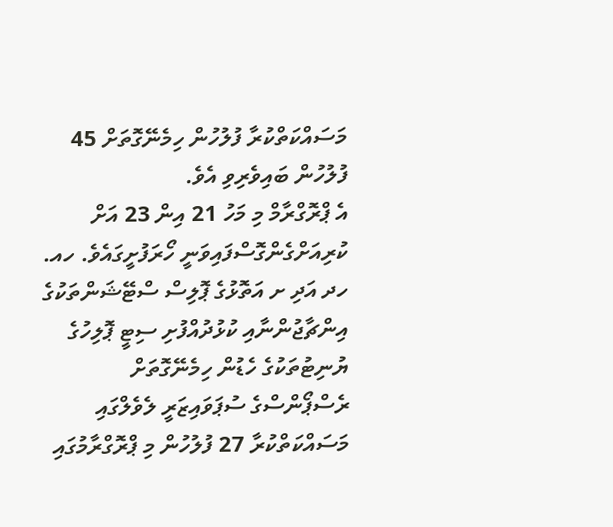މަސައްކަތްކުރާ ފުލުހުން ހިމެނޭގޮތަށް 45 ފުލުހުން ބައިވެރިވި އެވެ.
އެ ޕްރޮގްރާމް މި މަހު 21 އިން 23 އަށް ކުރިއަށްގެންގޮސްފައިވަނީ ހޯރަފުށީގައެވެ. ހއ. ހދ އަދި ށ އަތޮޅުގެ ޕޮލިސް ސްޓޭޝަންތަކުގެ އިންޗާޖުންނާއި ކުޅުދުއްފުށި ސިޓީ ޕޮލިހުގެ ޔުނިޓުތަކުގެ ހެޑުން ހިމެނޭގޮތަށް ރެސްޕޯންސްގެ ސުޕަވައިޒަރީ ލެވެލްގައި މަސައްކަތްކުރާ 27 ފުލުހުން މި ޕްރޮގްރާމުގައި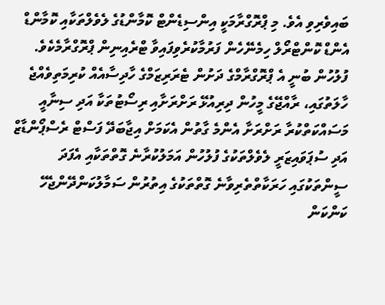ބައިވެރިވި އެވެ. މި ޕްރޮގްރާމަކީ އިންސިޑެންޓް ކޮމާންޑުގެ ލެވެލްތަކާއި ކޮމާންޑް އެންޑް ކޮންޓްރޯލް ހިމެނޭހެން ފަރުމާކުރެވިފައިވާ ޓްރެއިނިން ޕްރޮގްރާމެކެވެ.
ފުލުހުން ބުނީ އެ ޕްރޮގްރާމްގެ ދަށުން ޓެރަރިޒަމްގެ ހާދިސާއެއް ކުރިމަތިވެއްޖެ ހާލަތުގައި، ރާއްޖޭގެ މީހުން ދިރިއުޅޭ ރަށްރަށާއި ރިސޯޓުތަކާ އަދި ސިނާއީ މަސައްކަތްކުރާ ރަށްރަށާ އެންމެ ގާތުން އެކަމަށް އިޖާބަދޭ ފަސްޓް ރެސްޕޯންޑާޒް އަދި ސުޕަވައިޒަރީ ލެވެލްތަކުގެ ފުލުހުން އަމަލުކުރާނެ ގޮތްތަކާއި އެފަދަ ސީންތަކުގައި ހަރަކާތްތެރިވާނެ ގޮތްތަކުގެ އިތުރުން ސަމާލުކަންދޭންޖެހޭ ކަންކަން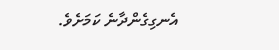އެނގިގެންދާނެ ކަމަށެވެ.